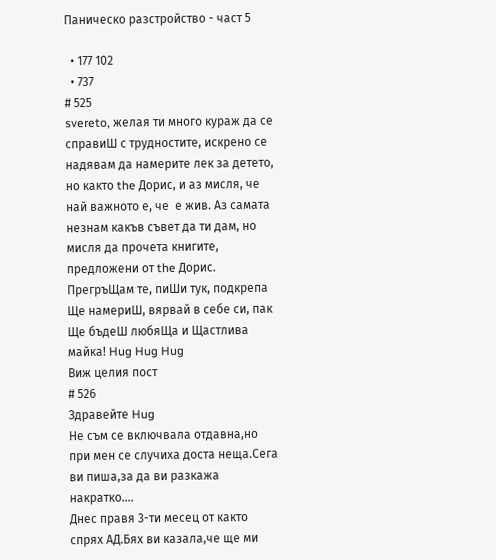Паническо разстройство - част 5

  • 177 102
  • 737
# 525
svereto, желая ти много кураж да се справиШ с трудностите, искрено се надявам да намерите лек за детето, но както the Дорис, и аз мисля, че най важното е, че  е жив. Аз самата незнам какъв съвет да ти дам, но мисля да прочета книгите, предложени от the Дорис. ПрегръЩам те, пиШи тук, подкрепа Ще намериШ, вярвай в себе си, пак Ще бъдеШ любяЩа и Щастлива майка! Hug Hug Hug
Виж целия пост
# 526
Здравейте Hug
Не съм се включвала отдавна,но при мен се случиха доста неща.Сега ви пиша,за да ви разкажа накратко....
Днес правя 3-ти месец от както спрях АД.Бях ви казала,че ще ми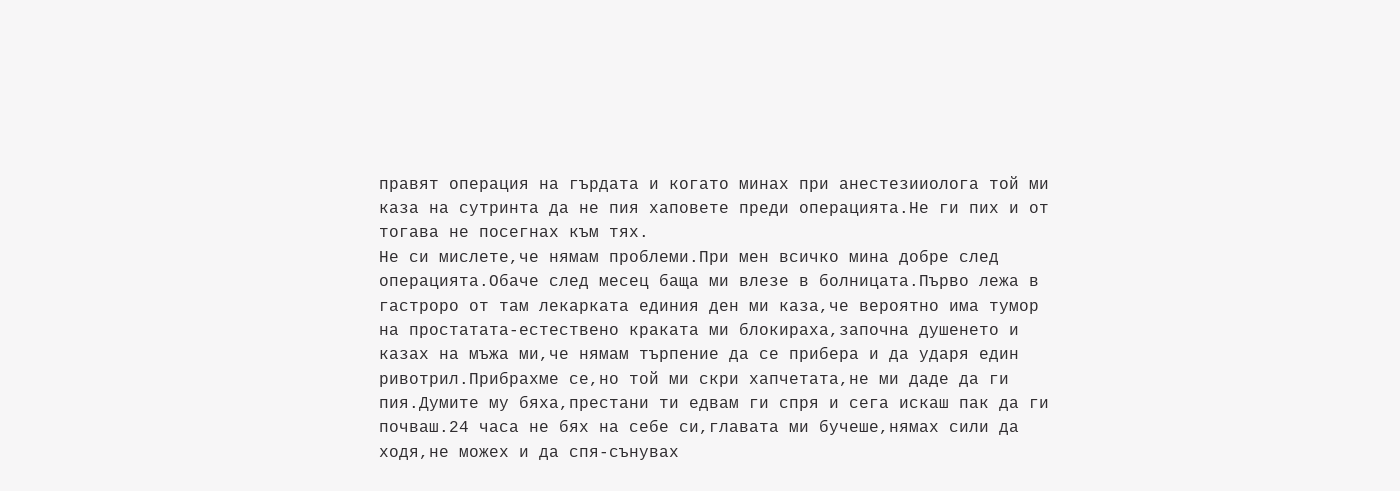правят операция на гърдата и когато минах при анестезииолога той ми каза на сутринта да не пия хаповете преди операцията.Не ги пих и от тогава не посегнах към тях.
Не си мислете,че нямам проблеми.При мен всичко мина добре след операцията.Обаче след месец баща ми влезе в болницата.Първо лежа в гастроро от там лекарката единия ден ми каза,че вероятно има тумор на простатата-естествено краката ми блокираха,започна душенето и казах на мъжа ми,че нямам търпение да се прибера и да ударя един ривотрил.Прибрахме се,но той ми скри хапчетата,не ми даде да ги пия.Думите му бяха,престани ти едвам ги спря и сега искаш пак да ги почваш.24 часа не бях на себе си,главата ми бучеше,нямах сили да ходя,не можех и да спя-сънувах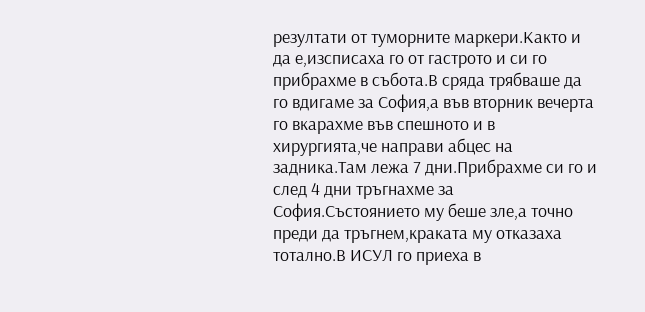резултати от туморните маркери.Както и да е,изсписаха го от гастрото и си го прибрахме в събота.В сряда трябваше да го вдигаме за София,а във вторник вечерта го вкарахме във спешното и в хирургията,че направи абцес на задника.Там лежа 7 дни.Прибрахме си го и след 4 дни тръгнахме за София.Състоянието му беше зле,а точно преди да тръгнем,краката му отказаха тотално.В ИСУЛ го приеха в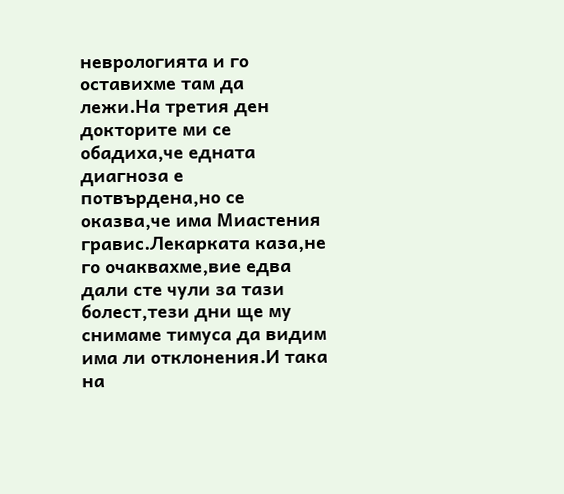неврологията и го оставихме там да лежи.На третия ден докторите ми се обадиха,че едната диагноза е потвърдена,но се оказва,че има Миастения гравис.Лекарката каза,не го очаквахме,вие едва дали сте чули за тази болест,тези дни ще му снимаме тимуса да видим има ли отклонения.И така на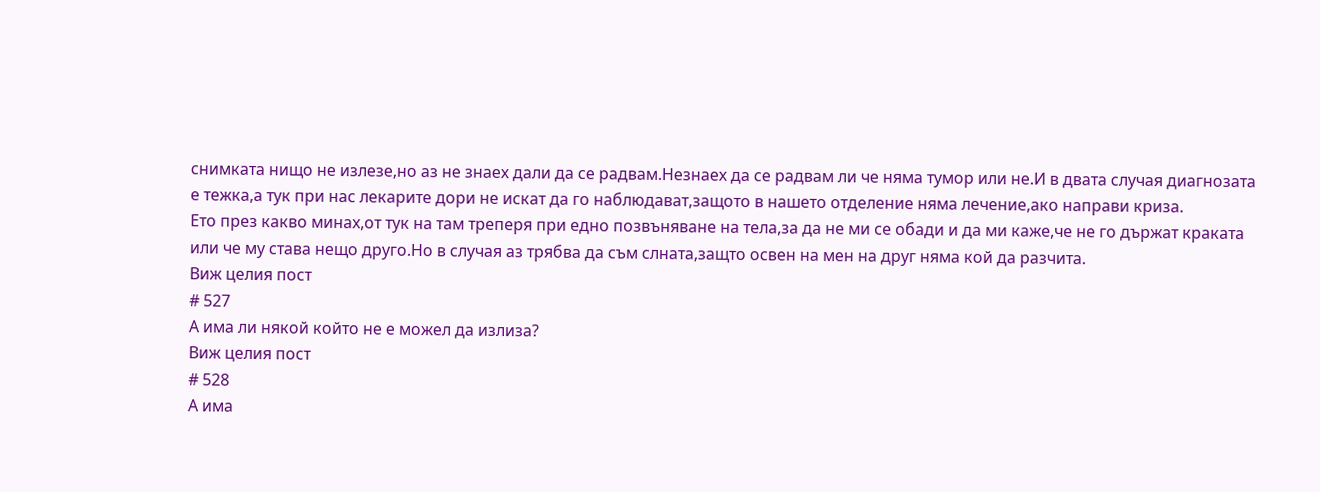снимката нищо не излезе,но аз не знаех дали да се радвам.Незнаех да се радвам ли че няма тумор или не.И в двата случая диагнозата е тежка,а тук при нас лекарите дори не искат да го наблюдават,защото в нашето отделение няма лечение,ако направи криза.
Ето през какво минах,от тук на там треперя при едно позвъняване на тела,за да не ми се обади и да ми каже,че не го държат краката или че му става нещо друго.Но в случая аз трябва да съм слната,защто освен на мен на друг няма кой да разчита.
Виж целия пост
# 527
А има ли някой който не е можел да излиза?
Виж целия пост
# 528
А има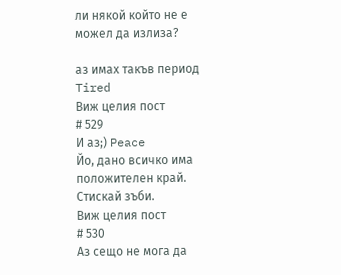ли някой който не е можел да излиза?

аз имах такъв период Tired
Виж целия пост
# 529
И аз;) Peace
Йо, дано всичко има положителен край. Стискай зъби.
Виж целия пост
# 530
Аз сещо не мога да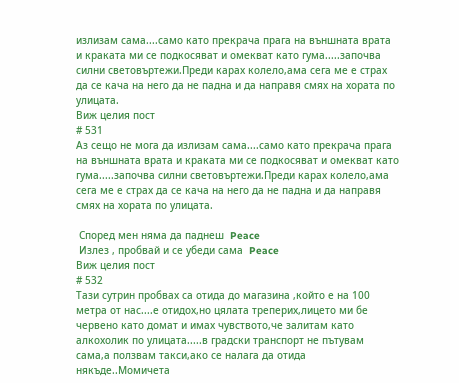излизам сама....само като прекрача прага на външната врата и краката ми се подкосяват и омекват като гума.....започва силни световъртежи.Преди карах колело,ама сега ме е страх да се кача на него да не падна и да направя смях на хората по улицата.
Виж целия пост
# 531
Аз сещо не мога да излизам сама....само като прекрача прага на външната врата и краката ми се подкосяват и омекват като гума.....започва силни световъртежи.Преди карах колело,ама сега ме е страх да се кача на него да не падна и да направя смях на хората по улицата.

 Според мен няма да паднеш  Peace
 Излез , пробвай и се убеди сама  Peace
Виж целия пост
# 532
Тази сутрин пробвах са отида до магазина ,който е на 100 метра от нас....е отидох,но цялата треперих,лицето ми бе червено като домат и имах чувството,че залитам като алкохолик по улицата.....в градски транспорт не пътувам сама,а ползвам такси,ако се налага да отида някъде..Момичета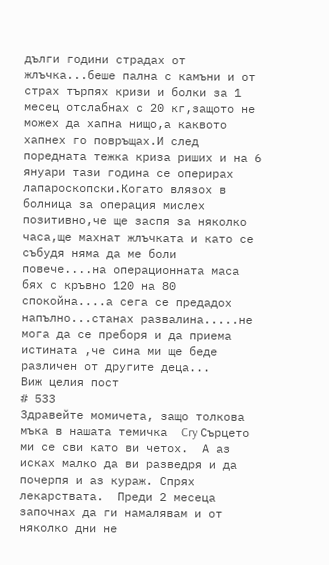дълги години страдах от жлъчка...беше пална с камъни и от страх търпях кризи и болки за 1 месец отслабнах с 20 кг,защото не можех да хапна нищо,а каквото хапнех го повръщах.И след поредната тежка криза риших и на 6 януари тази година се оперирах лапароскопски.Когато влязох в болница за операция мислех позитивно,че ще заспя за няколко часа,ще махнат жлъчката и като се събудя няма да ме боли повече....на операционната маса бях с кръвно 120 на 80 спокойна....а сега се предадох напълно...станах развалина.....не мога да се преборя и да приема истината ,че сина ми ще беде различен от другите деца...
Виж целия пост
# 533
Здравейте момичета, защо толкова мъка в нашата темичка  Cry Сърцето ми се сви като ви четох.  А аз исках малко да ви разведря и да почерпя и аз кураж. Спрях лекарствата.  Преди 2 месеца започнах да ги намалявам и от няколко дни не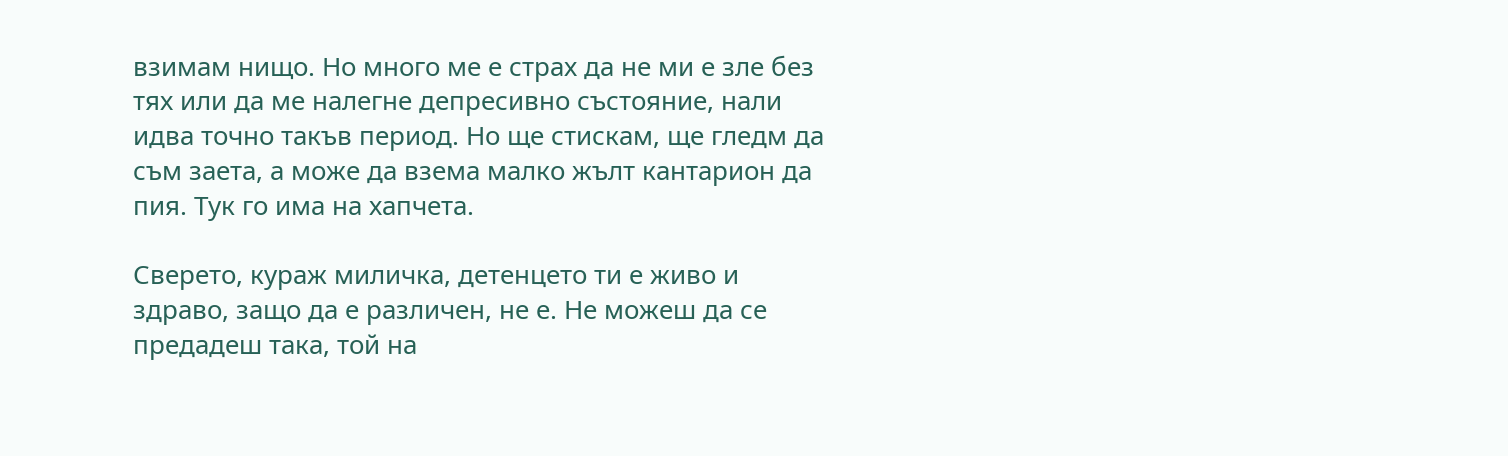взимам нищо. Но много ме е страх да не ми е зле без тях или да ме налегне депресивно състояние, нали идва точно такъв период. Но ще стискам, ще гледм да съм заета, а може да взема малко жълт кантарион да пия. Тук го има на хапчета.

Сверето, кураж миличка, детенцето ти е живо и здраво, защо да е различен, не е. Не можеш да се предадеш така, той на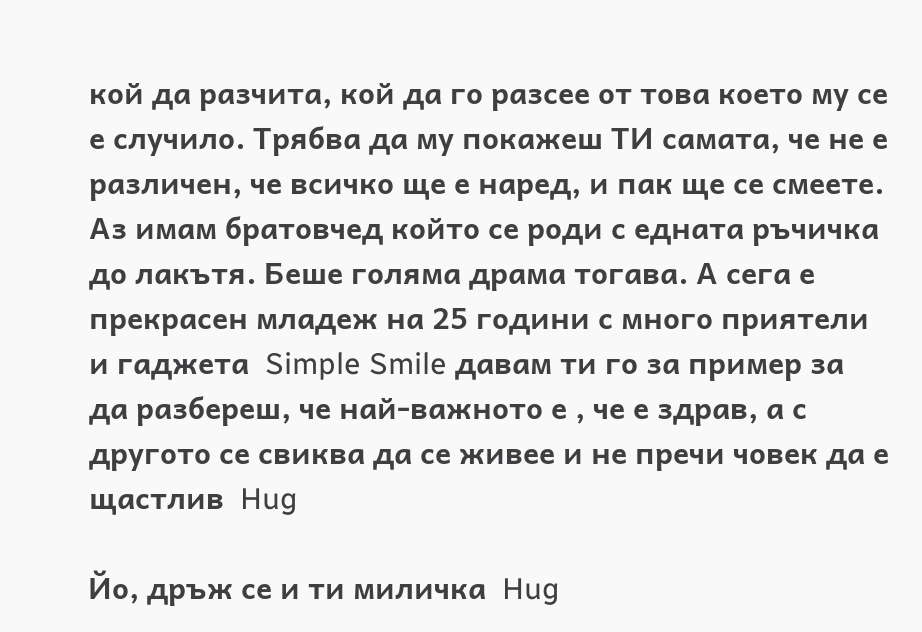кой да разчита, кой да го разсее от това което му се е случило. Трябва да му покажеш ТИ самата, че не е различен, че всичко ще е наред, и пак ще се смеете. Аз имам братовчед който се роди с едната ръчичка до лакътя. Беше голяма драма тогава. А сега е прекрасен младеж на 25 години с много приятели и гаджета  Simple Smile давам ти го за пример за да разбереш, че най-важното е , че е здрав, а с другото се свиква да се живее и не пречи човек да е щастлив  Hug

Йо, дръж се и ти миличка  Hug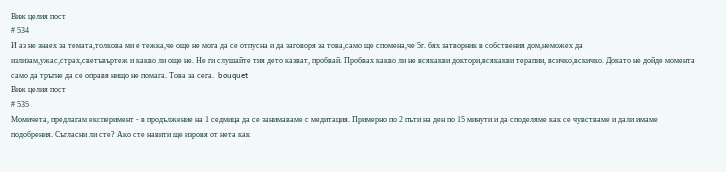Виж целия пост
# 534
И аз не знаех за темата,толкова ми е тежка,че още не мога да се отпусна и да заговоря за това,само ще спомена,че 5г. бях затворник в собствения дом,неможех да излизам,ужас,страх,светъвъртеж и какво ли още не. Не ги слушайте тия дето казват, пробвай. Пробвах какво ли не всякакви доктори,всякакви терапии, всичко,вскичко. Докато не дойде момента само да тръгне да се оправя нищо не помага. Това за сега.  bouquet
Виж целия пост
# 535
Mомичета, предлагам експеримент - в продължение на 1 седмица да се занимаваме с медитация. Примерно по 2 пъти на ден по 15 минути и да споделяме как се чувстваме и дали имаме подобрения. Съгласни ли сте? Ако сте навити ще изровя от нета как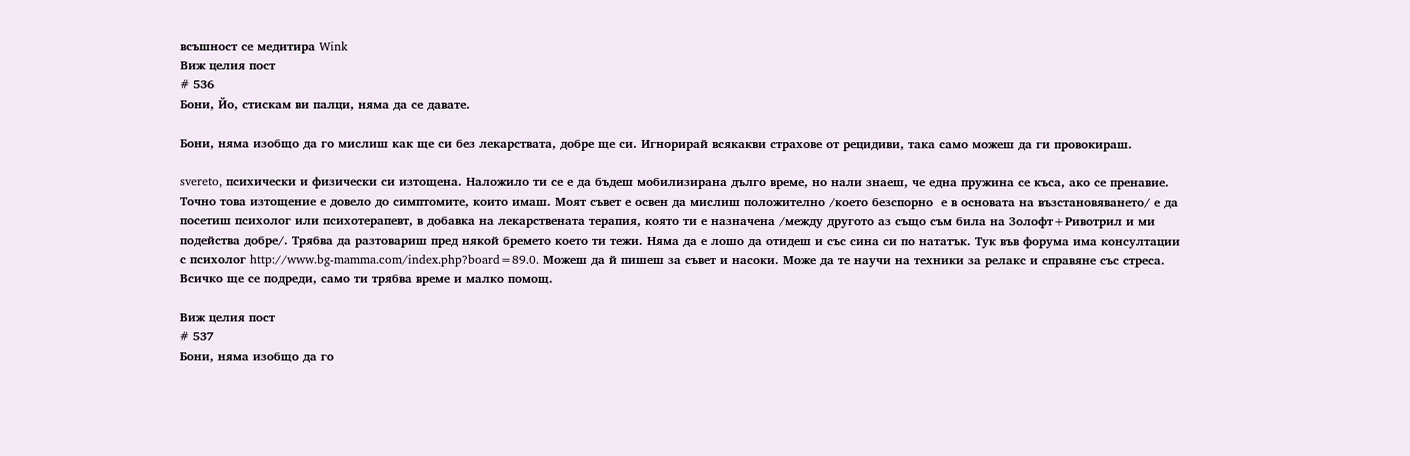всъшност се медитира Wink
Виж целия пост
# 536
Бони, Йо, стискам ви палци, няма да се давате.

Бони, няма изобщо да го мислиш как ще си без лекарствата, добре ще си. Игнорирай всякакви страхове от рецидиви, така само можеш да ги провокираш.

svereto, психически и физически си изтощена. Наложило ти се е да бъдеш мобилизирана дълго време, но нали знаеш, че една пружина се къса, ако се пренавие. Точно това изтощение е довело до симптомите, които имаш. Моят съвет е освен да мислиш положително /което безспорно  е в основата на възстановяването/ е да посетиш психолог или психотерапевт, в добавка на лекарствената терапия, която ти е назначена /между другото аз също съм била на Золофт+Ривотрил и ми подейства добре/. Трябва да разтовариш пред някой бремето което ти тежи. Няма да е лошо да отидеш и със сина си по нататък. Тук във форума има консултации с психолог http://www.bg-mamma.com/index.php?board=89.0. Можеш да й пишеш за съвет и насоки. Може да те научи на техники за релакс и справяне със стреса.
Всичко ще се подреди, само ти трябва време и малко помощ.

Виж целия пост
# 537
Бони, няма изобщо да го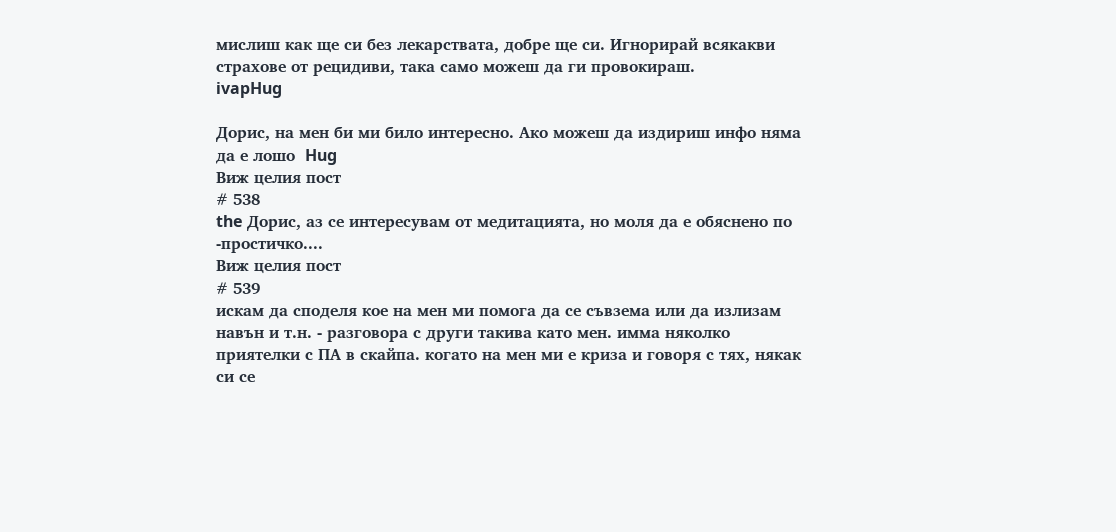мислиш как ще си без лекарствата, добре ще си. Игнорирай всякакви страхове от рецидиви, така само можеш да ги провокираш.
ivapHug

Дорис, на мен би ми било интересно. Ако можеш да издириш инфо няма да е лошо  Hug
Виж целия пост
# 538
the Дорис, аз се интересувам от медитацията, но моля да е обяснено по -простичко....
Виж целия пост
# 539
искам да споделя кое на мен ми помога да се съвзема или да излизам навън и т.н. - разговора с други такива като мен. имма няколко приятелки с ПА в скайпа. когато на мен ми е криза и говоря с тях, някак си се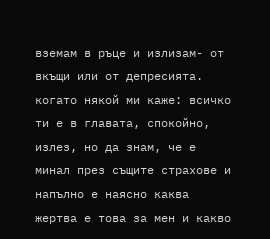вземам в ръце и излизам- от вкъщи или от депресията. когато някой ми каже: всичко ти е в главата, спокойно, излез, но да знам, че е минал през същите страхове и напълно е наясно каква жертва е това за мен и какво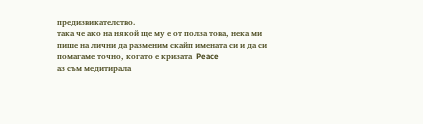предизвикателство.
така че ако на някой ще му е от полза това, нека ми пише на лични да разменим скайп имената си и да си помагаме точно, когато е кризата  Peace
аз съм медитирала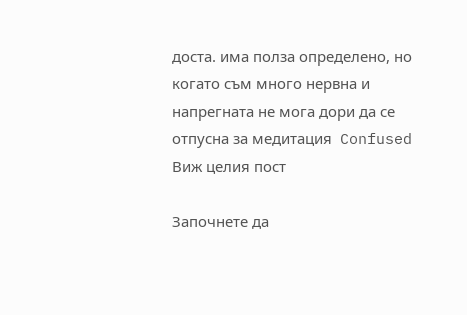доста. има полза определено, но когато съм много нервна и напрегната не мога дори да се отпусна за медитация  Confused
Виж целия пост

Започнете да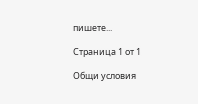пишете...

Страница 1 от 1

Общи условия